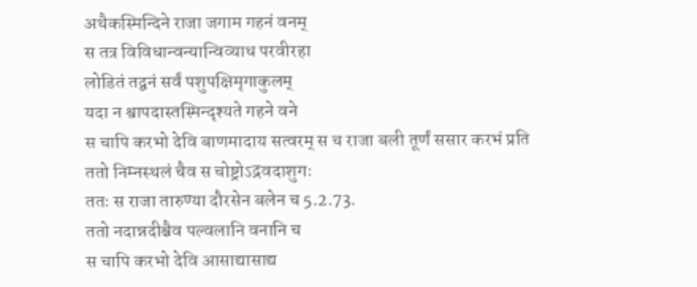अथैकस्मिन्दिने राजा जगाम गहनं वनम्
स तत्र विविधान्वन्यान्विव्याध परवीरहा
लोडितं तद्वनं सर्वं पशुपक्षिमृगाकुलम्
यदा न श्वापदास्तस्मिन्दृश्यते गहने वने
स चापि करभो देवि बाणमादाय सत्वरम् स च राजा बली तूर्णं ससार करभं प्रति
ततो निम्नस्थलं चैव स चोष्ट्रोऽद्रवदाशुगः
ततः स राजा तारुण्या दौरसेन बलेन च 5.2.73.
ततो नदान्नदीश्चैव पल्वलानि वनानि च
स चापि करभो देवि आसाद्यासाद्य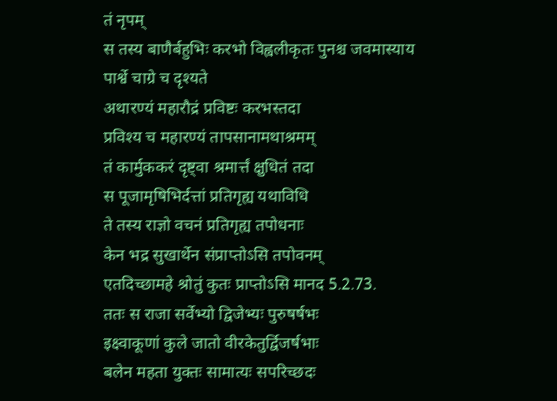तं नृपम्
स तस्य बाणैर्बहुभिः करभो विह्वलीकृतः पुनश्च जवमास्याय पार्श्वे चाग्रे च दृश्यते
अथारण्यं महारौद्रं प्रविष्टः करभस्तदा
प्रविश्य च महारण्यं तापसानामथाश्रमम्
तं कार्मुककरं दृष्ट्वा श्रमार्त्तं क्षुधितं तदा
स पूजामृषिभिर्दत्तां प्रतिगृह्य यथाविधि
ते तस्य राज्ञो वचनं प्रतिगृह्य तपोधनाः
केन भद्र सुखार्थेन संप्राप्तोऽसि तपोवनम्
एतदिच्छामहे श्रोतुं कुतः प्राप्तोऽसि मानद 5.2.73.
ततः स राजा सर्वेभ्यो द्विजेभ्यः पुरुषर्षभः
इक्ष्वाकूणां कुले जातो वीरकेतुर्द्विजर्षभाः
बलेन महता युक्तः सामात्यः सपरिच्छदः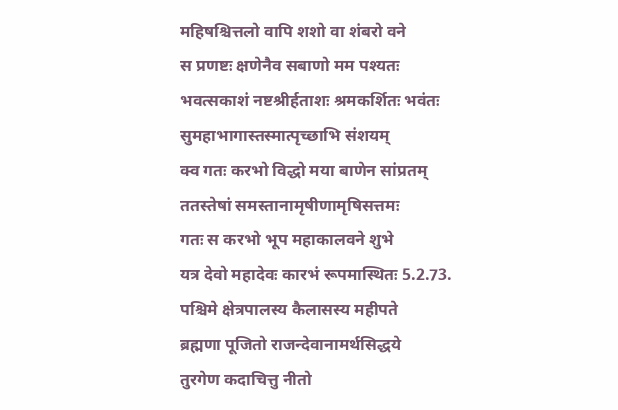महिषश्चित्तलो वापि शशो वा शंबरो वने
स प्रणष्टः क्षणेनैव सबाणो मम पश्यतः
भवत्सकाशं नष्टश्रीर्हताशः श्रमकर्शितः भवंतः सुमहाभागास्तस्मात्पृच्छाभि संशयम्
क्व गतः करभो विद्धो मया बाणेन सांप्रतम्
ततस्तेषां समस्तानामृषीणामृषिसत्तमः
गतः स करभो भूप महाकालवने शुभे
यत्र देवो महादेवः कारभं रूपमास्थितः 5.2.73.
पश्चिमे क्षेत्रपालस्य कैलासस्य महीपते
ब्रह्मणा पूजितो राजन्देवानामर्थसिद्धये
तुरगेण कदाचित्तु नीतो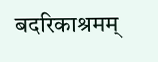बदरिकाश्रमम्